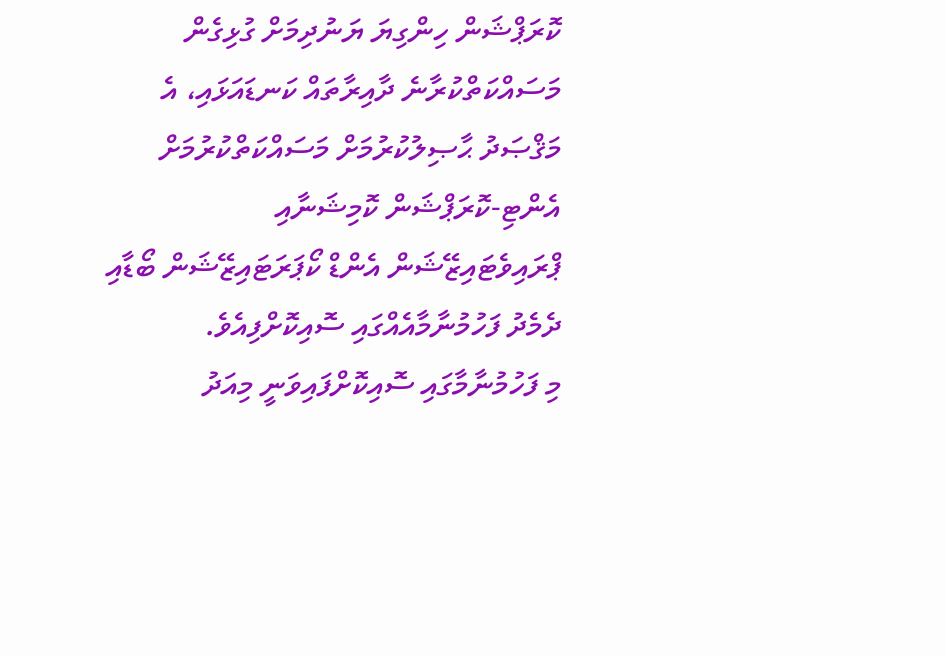ކޮރަޕްޝަން ހިންގިޔަ ޔަނުދިމަށް ގުޅިގެން މަސައްކަތްކުރާނެ ދާއިރާތައް ކަނޑައަޅައި، އެ މަޤްޞަދު ޙާޞިލުކުރުމަށް މަސައްކަތްކުރުމަށް އެންޓި-ކޮރަޕްޝަން ކޮމިޝަނާއި ޕްރައިވެޓައިޒޭޝަން އެންޑް ކޯޕަރަޓައިޒޭޝަން ބޯޑާއި ދެމެދު ފަހުމުނާމާއެއްގައި ސޮއިކޮށްފިއެވެ.
މި ފަހުމުނާމާގައި ސޮއިކޮށްފައިވަނީ މިއަދު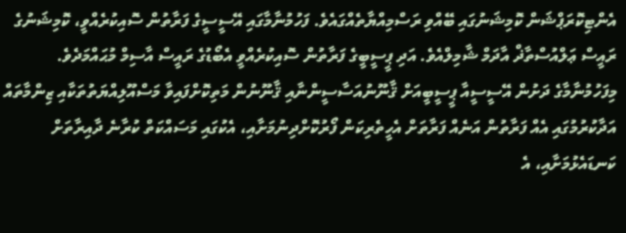އެންޓިކޮރަޕްޝަން ކޮމިޝަނުގައި ބޭއްވި ރަސްމިއްޔާތެއްގައެވެ. ފަހުމުނާމާގައި އޭސީސީގެ ފަރާތުން ސޮއިކުރެއްވީ، ކޮމިޝަނުގެ ރައީސް ޢަލްއުސްތާޛް އާދަމް ޝާމިލްއެވެ. އަދި ޕީސީބީގެ ފަރާތުން ސޮއިކުރެއްވީ އެބޯޑުގެ ރައީސް އާސިމް މުޙައްމަދެވެ.
މިފަހުމުނާމާގެ ދަށުން އޭސީސީއާ ޕީސީބީއަށް ޤާނޫނުއަސާސީންނާއި ޤާނޫނުން މަތިކޮށްފައިވާ މަސްއޫލިއްޔަތުތަކާއި ޒިންމާތައް އަދާކުރުމުގައި އެއް ފަރާތުން އަނެއް ފަރާތަށް އެހީތެރިކަން ފޯރުކޮށްދިނުމަށާއި، އެކުގައި މަސައްކަތް ކުރާނެ ދާއިރާތަށް ކަނޑައެޅުމަށާއި، އެ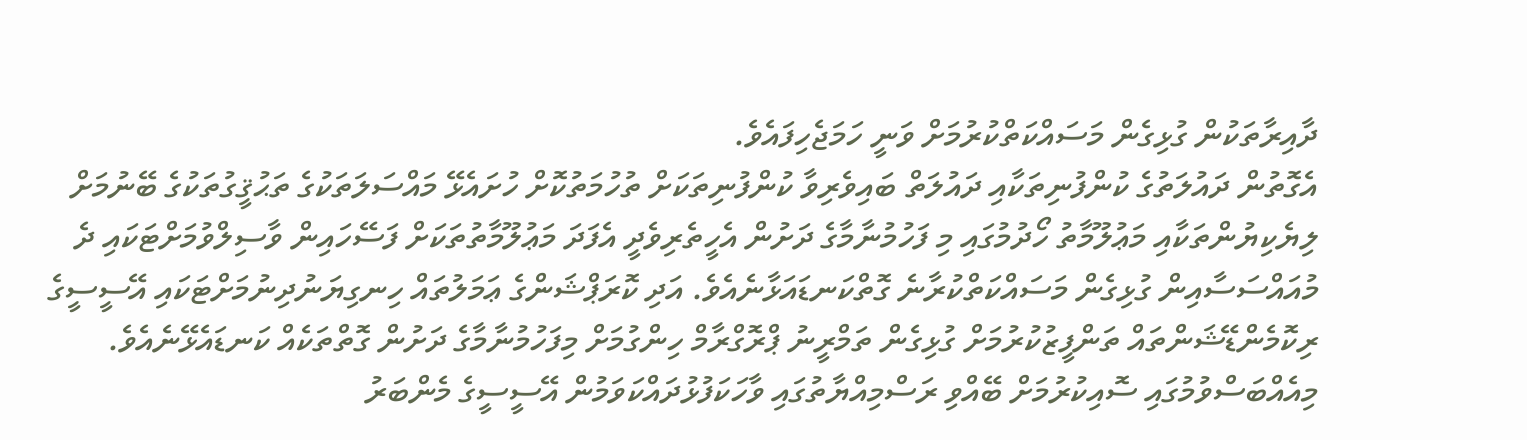ދާއިރާތަކުން ގުޅިގެން މަސައްކަތްކުރުމަށް ވަނީ ހަމަޖެހިފައެވެ.
އެގޮތުން ދައުލަތުގެ ކުންފުނިތަކާއި ދައުލަތް ބައިވެރިވާ ކުންފުނިތަކަށް ތުހުމަތުކޮށް ހުށައެޅޭ މައްސަލަތަކުގެ ތަޙުޤީގުތަކުގެ ބޭނުމަށް ލިޔެކިޔުންތަކާއި މަޢުލޫމާތު ހޯދުމުގައި މި ފަހުމުނާމާގެ ދަށުން އެހީތެރިވެދީ އެފަދަ މަޢުލޫމާތުތަކަށް ފަސޭހައިން ވާސިލްވުމަށްޓަކައި ދެ މުއައްސަސާއިން ގުޅިގެން މަސައްކަތްކުރާނެ ގޮތްކަނޑައަޅާނެއެވެ. އަދި ކޮރަޕްޝަންގެ ޢަމަލުތައް ހިނގިޔަނުދިނުމަށްޓަކައި އޭސީސީގެ ރިކޮމެންޑޭޝަންތައް ތަންފީޒުކުރުމަށް ގުޅިގެން ތަމްރީނު ޕްރޮގްރާމް ހިންގުމަށް މިފަހުމުނާމާގެ ދަށުން ގޮތްތަކެއް ކަނޑައެޅޭނެއެވެ.
މިއެއްބަސްވުމުގައި ސޮއިކުރުމަށް ބޭއްވި ރަސްމިއްޔާތުގައި ވާހަކަފުޅުދައްކަވަމުން އޭސީސީގެ މެންބަރު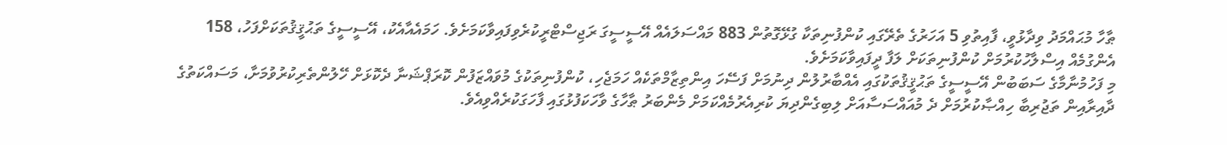ޠާހާ މުޙައްމަދު ވިދާޅުވީ، ފާއިތުވި 5 އަހަރުގެ ތެރޭގައި ކުންފުނިތަކާ ގުޅޭގޮތުން 883 މައްސަލައެއް އޭސީސީގަ ރަޖިސްޓްރީކުރެވިފައިވާކަމަށެވެ. ހަމައެއާއެކު، އޭސީސީގެ ތަޙުޤީޤުތަކަށްފަހު، 158 އެންގުމެއް އިސްލާހުކުރުމަށް ކުންފުނިތަކަށް ލަފާ ދީފައިވާކަމަށެވެ.
މި ފަހުމުނާމާގެ ސަބަބުން އޭސީސީގެ ތަޙުޤީޤުތަކުގައި އެއްބާރުލުން ދިނުމަށް ފަސޭހަ އިންތިޒާމްތަކެއް ހަމަޖެހި، ކުންފުނިތަކުގެ މުވައްޒަފުން ކޮރަޕްޝަނާ ދެކޮޅަށް ހޭލުންތެރިކުރުވުމަށާ، މަސައްކަތުގެ ދާއިރާއިން ތަޖުރިބާ ހިއްޞާކުރުމަށް ދެ މުއައްސަސާއަށް ލިބިގެންދިޔަ ކުރިއެރުމެއްކަމަށް މެންބަރު ޠާހާގެ ވާހަކަފުޅުގައި ފާހަގަކުރެއްވިއެވެ.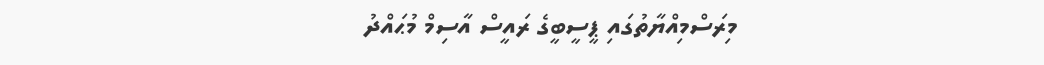މިރަސްމިއްޔާތުގައި ޕީސީބީގެ ރައީސް އާސިމް މުޙައްދު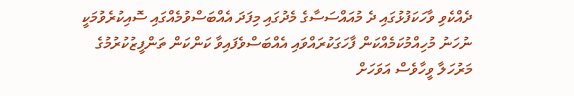ދެއްކެވި ވާހަކަފުޅުގައި ދެ މުއައްސަސާގެ މެދުގައި މިފަދަ އެއްބަސްވުމެއްގައި ސޮއިކުރެވުމަކީ ނުހަނު މުހިއްމުކަމެއްކަން ފާހަގަކުރައްވައި އެއްބަސްވެފައިވާ ކަންކަން ތަންފީޒުކުރުމުގެ މަރުހަލާ ވީހާވެސް އަވަހަށް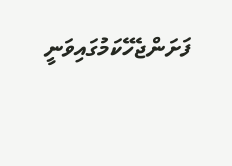ފަށަންޖެހޭކަމުގައިވަނީ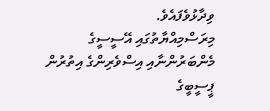ވިދާޅުވެފައެވެ.
މިރަސްމިއްޔާތުގައި އޭސީސީގެ މެންބަރުންނާއި އިސްވެރިންގެ އިތުރުން ޕީސީބީގެ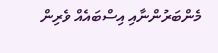މެންބަރުންނާއި އިސްބައެއް ވެރިން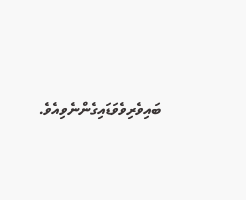ބައިވެރިވެވަޑައިގެންނެވިއެވެ.